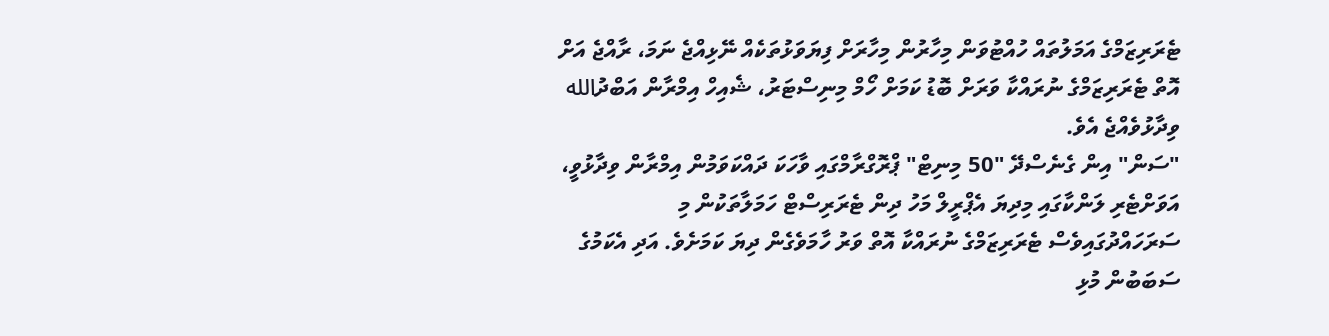ޓެރަރިޒަމްގެ އަމަލުތައް ހުއްޓުވަން މިހާރުން މިހާރަށް ފިޔަވަޅުތަކެއް ނޭޅިއްޖެ ނަމަ، ރާއްޖެ އަށް އޮތް ޓެރަރިޒަމްގެ ނުރައްކާ ވަރަށް ބޮޑު ކަމަށް ހޯމް މިނިސްޓަރު، ޝެއިހް އިމްރާން އަބްދުالله ވިދާޅުވެއްޖެ އެވެ.
"ސަން" އިން ގެނެސްދޭ "50 މިނިޓް" ޕްރޮގްރާމްގައި ވާހަކަ ދައްކަވަމުން އިމްރާން ވިދާޅުވީ، އަވަށްޓެރި ލަންކާގައި މިދިޔަ އެޕްރީލް މަހު ދިން ޓެރަރިސްޓް ހަމަލާތަކުން މި ސަރަހައްދުގައިވެސް ޓެރަރިޒަމްގެ ނުރައްކާ އޮތް ވަރު ހާމަވެގެން ދިޔަ ކަމަށެވެ. އަދި އެކަމުގެ ސަބަބުން މުޅި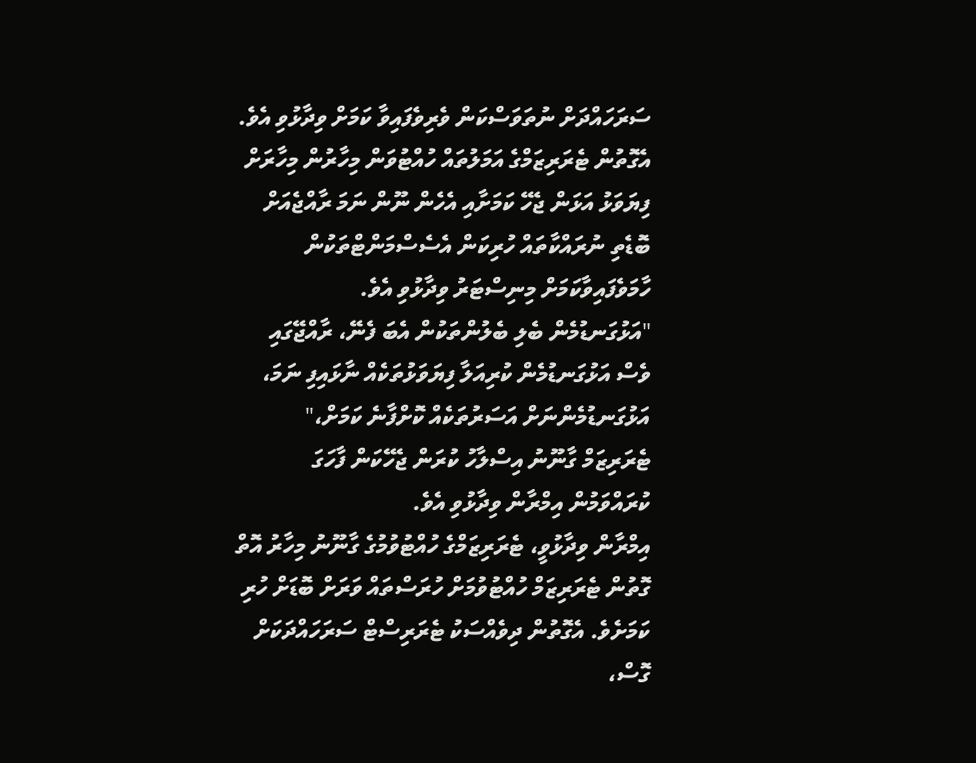ސަރަހައްދަށް ނުތަވަސްކަން ވެރިވެފައިވާ ކަމަށް ވިދާޅުވި އެވެ. އެގޮތުން ޓެރަރިޒަމްގެ އަމަލުތައް ހުއްޓުވަން މިހާރުން މިހާރަށް ފިޔަވަޅު އަޅަން ޖެހޭ ކަމަށާއި އެހެން ނޫން ނަމަ ރާއްޖެއަށް ބޮޑެތި ނުރައްކާތައް ހުރިކަން އެސެސްމަންޓްތަކުން ހާމަވެފައިވާކަމަށް މިނިސްޓަރު ވިދާޅުވި އެވެ.
"އަޅުގަނޑުމެން ބެލި ބެލުންތަކުން އެބަ ފެނޭ، ރާއްޖޭގައި ވެސް އަޅުގަނޑުމެން ކުރިއަލާ ފިޔަވަޅުތަކެއް ނާޅައިފި ނަމަ، އަޅުގަނޑުމެންނަށް އަސަރުތަކެއް ކޮށްފާނެ ކަމަށް،" ޓެރަރިޒަމް ގާނޫނު އިސްލާހު ކުރަން ޖެހޭކަން ފާހަގަ ކުރައްވަމުން އިމްރާން ވިދާޅުވި އެވެ.
އިމްރާން ވިދާޅުވީ، ޓެރަރިޒަމްގެ ހުއްޓުވުމުގެ ގާނޫނު މިހާރު އޮތް ގޮތުން ޓެރަރިޒަމް ހުއްޓުވުމަށް ހުރަސްތައް ވަރަށް ބޮޑަށް ހުރި ކަމަށެވެ. އެގޮތުން ދިވެއްސަކު ޓެރަރިސްޓް ސަރަހައްދަކަށް ގޮސް،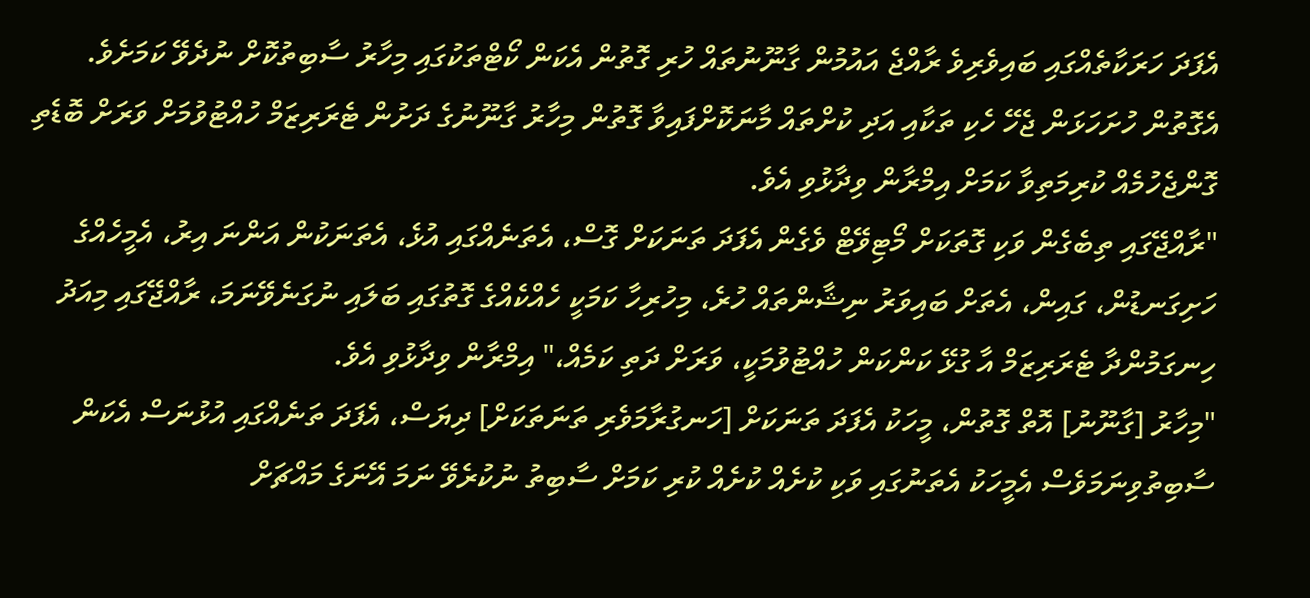އެފަދަ ހަރަކާތެއްގައި ބައިވެރިވެ ރާއްޖެ އައުމުން ގާނޫނުތައް ހުރި ގޮތުން އެކަން ކޯޓްތަކުގައި މިހާރު ސާބިތުކޮށް ނުދެވޭ ކަމަށެވެ. އެގޮތުން ހުށަހަޅަން ޖެހޭ ހެކި ތަކާއި އަދި ކުށްތައް މާނަކޮށްފައިވާ ގޮތުން މިހާރު ގާނޫނުގެ ދަށުން ޓެރަރިޒަމް ހުއްޓުވުމަށް ވަރަށް ބޮޑެތި ގޮންޖެހުމެއް ކުރިމަތިވާ ކަމަށް އިމްރާން ވިދާޅުވި އެވެ.
"ރާއްޖޭގައި ތިބެގެން ވަކި ގޮތަކަށް މޯޓިވޭޓް ވެގެން އެފަދަ ތަނަކަށް ގޮސް، އެތަނެއްގައި އުޅެ، އެތަނަކުން އަންނަ އިރު، އެމީހެއްގެ ހަށިގަނޑުން، ގައިން، އެތަށް ބައިވަރު ނިޝާންތައް ހުރެ، މިހުރިހާ ކަމަކީ ހެއްކެއްގެ ގޮތުގައި ބަލައި ނުގަނެވޭނަމަ، ރާއްޖޭގައި މިއަދު ހިނގަމުންދާ ޓެރަރިޒަމް އާ ގުޅޭ ކަންކަން ހުއްޓުވުމަކީ، ވަރަށް ދަތި ކަމެއް،" އިމްރާން ވިދާޅުވި އެވެ.
"މިހާރު [ގާނޫނު] އޮތް ގޮތުން، މީހަކު އެފަދަ ތަނަކަށް [ހަނގުރާމަވެރި ތަނަތަކަށް] ދިޔަސް، އެފަދަ ތަނެއްގައި އުޅުނަސް އެކަން ސާބިތުވިނަމަވެސް އެމީހަކު އެތަނުގައި ވަކި ކުށެއް ކުށެއް ކުރި ކަމަށް ސާބިތު ނުކުރެވޭ ނަމަ އޭނަގެ މައްޗަށް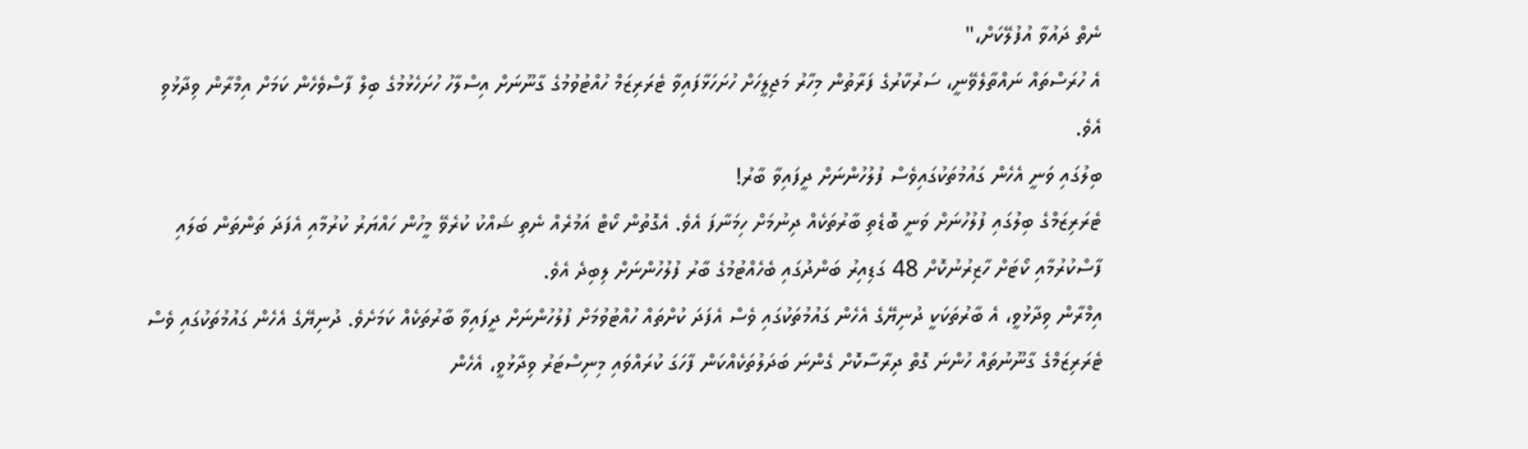ނެތް ދައުވާ އުފުލޭކަށް،"
އެ ހުރަސްތައް ނައްތާލެވޭނީ، ސަރުކާރުގެ ފަރާތުން މިހާރު މަޖިލީހަށް ހުށަހަޅާފައިވާ ޓެރަރިޒަމް ހުއްޓުވުމުގެ ގާނޫނަށް އިސްލާހު ހުށަހެޅުމުގެ ބިލް ފާސްވެހެން ކަމަށް އިމްރާން ވިދާޅުވި އެވެ.
ބިލުގައި ވަނީ އެހެން ގައުމުތަކުގައިވެސް ފުލުހުންނަށް ދީފައިވާ ބާރު!
ޓެރަރިޒަމްގެ ބިލުގައި ފުލުހުނަށް ވަނީ ބޮޑެތި ބާރުތަކެއް ދިނުމަށް ހިމަނާފަ އެވެ. އެގޮތުން ކޯޓް އަމުރެއް ނެތި ޝައްކު ކުރެވޭ މީހުން ހައްޔަރު ކުރުމާއި އެފަދަ ތަންތަން ބަލައި ފާސްކުރުމާއި ކޯޓަށް ހާޒިރުނުކޮށް 48 ގަޑިއިރު ބަންދުގައި ބެހެއްޓުމުގެ ބާރު ފުލުހުންނަށް ލިބިދެ އެވެ.
އިމްރާން ވިދާޅުވީ، އެ ބާރުތަކަކީ ދުނިޔޭގެ އެހެން ގައުމުތަކުގައި ވެސް އެފަދަ ކުށްތައް ހުއްޓުވުމަށް ފުލުހުންނަށް ދީފައިވާ ބާރުތަކެއް ކަމަށެވެ. ދުނިޔޭގެ އެހެން ގައުމުތަކުގައި ވެސް ޓެރަރިޒަމްގެ ގާނޫނުތައް ހުންނަ ގޮތް ދިރާސާކޮށް ގެންނަ ބަދަލުތަކެއްކަން ފާހަގަ ކުރައްވައި މިނިސްޓަރު ވިދާޅުވީ، އެހެން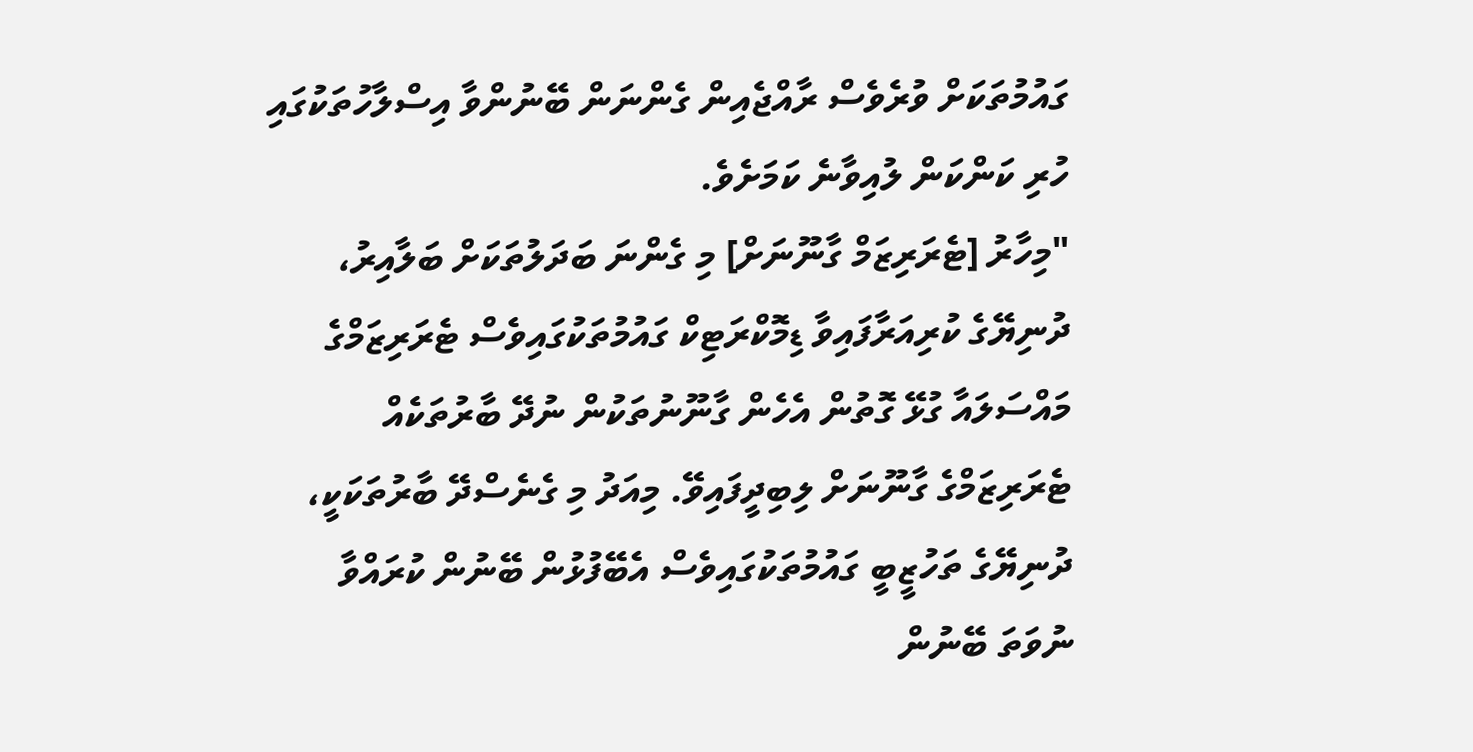ގައުމުތަކަށް ވުރެވެސް ރާއްޖެއިން ގެންނަން ބޭނުންވާ އިސްލާހުތަކުގައި ހުރި ކަންކަން ލުއިވާނެ ކަމަށެވެ.
"މިހާރު [ޓެރަރިޒަމް ގާނޫނަށް] މި ގެންނަ ބަދަލުތަކަށް ބަލާއިރު، ދުނިޔޭގެ ކުރިއަރާފައިވާ ޑިމޮކްރަޓިކް ގައުމުތަކުގައިވެސް ޓެރަރިޒަމްގެ މައްސަލައާ ގުޅޭ ގޮތުން އެހެން ގާނޫނުތަކުން ނުދޭ ބާރުތަކެއް ޓެރަރިޒަމްގެ ގާނޫނަށް ލިބިދީފައިވޭ. މިއަދު މި ގެނެސްދޭ ބާރުތަކަކީ، ދުނިޔޭގެ ތަހުޒީބީ ގައުމުތަކުގައިވެސް އެބޭފުޅުން ބޭނުން ކުރައްވާ ނުވަތަ ބޭނުން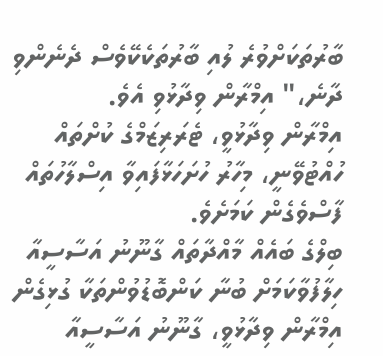ބާރުތަކަށްވުރެ ލުއި ބާރުތަކެކޭވެސް ދެނެންވި ދާނެ،" އިމްރާން ވިދާޅުވި އެވެ.
އިމްރާން ވިދާޅުވީ، ޓެރަރިޒަމްގެ ކުށްތައް ހުއްޓުވޭނީ، މިހާރު ހުށަހަޅާފައިވާ އިސްލާހުތައް ފާސްވެގެން ކަމަށެވެ.
ބިލްގެ ބައެއް މާއްދާތައް ގާނޫނު އަސާސީއާ ހިލާފުވާކަމަށް ބުނާ ކަންބޮޑުވުންތަކާ ގުޅިގެން އިމްރާން ވިދާޅުވީ، ގާނޫނު އަސާސީއާ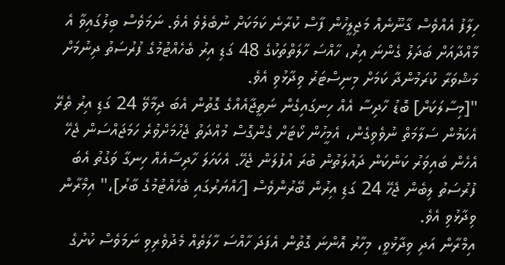ހިލާފު އެއްވެސް ގާނޫނެއް މަޖިލީހުން ފާސް ކުރާނެ ކަމަކަށް ނުބެލެވެ އެވެ. ނަމަވެސް ބިލުގައިވާ އެ މާއްދާއަށް ބަދަލު ގެންނަ އިރު، ހާއްސަ ހާލަތްތަކުގެ 48 ގަޑި އިރު ބެހެއްޓުމުގެ ފުރުސަތު ދިނުމަށް މަޝްވަރާ ކުރަމުންދާ ކަމަށް މިނިސްޓަރު ވިދާޅުވި އެވެ.
"[މިސާލަކަށް] ބޮޑު ހާދިސާ އެއް ހިނގައިގެން ނަތީޖާއެއްގެ ގޮތުން އެބަ ދިމާވޭ 24 ގަޑި އިރު ތެރޭ އެކަމުން ސަލާމަތް ނުވެވިގެން، އެމީހުން ކޯޓަށް ގެންގޮސް މުއްދަތު ޖެހުމަށްވުރެ ހަމަޖައްސަން ޖެހޭ އެހެން ބައިވަރު ކަންކަން ދައުލަތުން ބުރަ އުފުލަން ޖެހޭ. އެކަހަލަ ހާދިސާއެއް ހިނގާ ވަގުތު އެބަ ފުރުސަތު ލިބެން ޖެހޭ 24 ގަޑި އިރުން ބޭރުންވެސް [ހައްޔަރުގައި ބެހެއްޓުމުގެ ބާރު]،" އިމްރާން ވިދާޅުވި އެވެ.
އިމްރާން އަދި ވިދާޅުވީ، މިހާރު އޮންނަ ގޮތުން އެފަދަ ހާއްސަ ހާލަތެއް މެދުވެރިވި ނަމަވެސް ކުށުގެ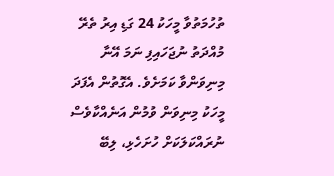ތުހުމަތުވާ މީހަކު 24 ގަޑި އިރު ތެރޭ މުއްދަތު ނުޖަހައިފި ނަމަ އޭނާ މިނިވަންވާ ކަމަށެވެ. އެގޮތުން އެފަދަ މީހަކު މިނިވަން ވުމުން އަނެއްކާވެސް ނުރައްކަލަކަށް ހުށަހެޅި، ލިބޭ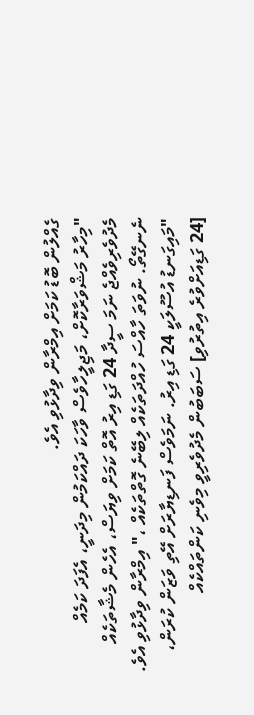ގެއްލުން ބޮޑު ކަމަށް އިމްރާން ވިދާޅުވި އެވެ.
"މިހާރު މަޝްވަރާކޮށް، މަޖިލީހާވެސް ވާހަކަ ދައްކަމުން މިދަނީ، އެފަދަ ކަމެއް މެދުވެރިވެއްޖެ ނަމަ ސީދާ 24 ގަޑި އިރު އޮތް ކަމަށް ވިޔަސް، އެހެން މެޝާތަކެއް ނެނގޭތޯ. ނުވަތަ ހާއްސަ ހުއްދަތަކެއް ލިބޭނެ ގޮތްތަކެއް ،" އިމްރާން ވިދާޅުވި އެވެ.
"މައިގަނޑު އުސޫލަކީ 24 ގަޑި އިރު. ނަމަވެސް ފަނޑިޔާރަށް އޭތި ވަޒަން ކުރަން، [24 ގަޑިއަށްވުރެ އިތުރުވި] ސަބަބުން މެދުވެރިވީ މިވެނި ކަންތައްކެއް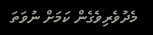މެދުވެރިވެގެން ކަމަށް ނުވަތަ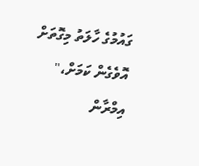ގައުމުގެ ހާލަތު މިގޮތަށް އޮވެގެން ކަމަށް،"
އިމްރާން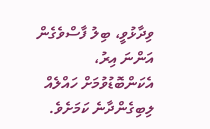ވިދާޅުވީ، ބިލު ފާސްވެގެން އަންނަ އިރު، އެކަންބޮޑުވުމަށް ހައްލެއް ލިބިގެންދާނެ ކަމަށެވެ.